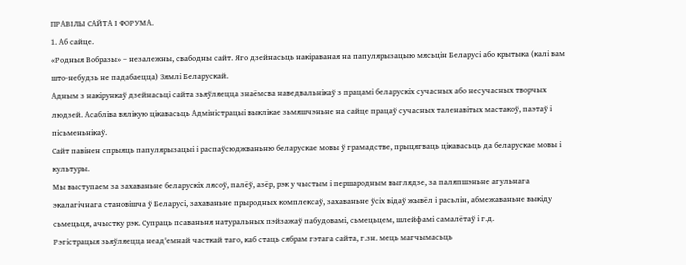ПРАВІЛЫ САЙТА І ФОРУМА.
1. Аб сайце.
«Родныя Вобразы» – незалежны, свабодны сайт. Яго дзейнасьць накіраваная на папулярызацыю мясьцін Беларусі або крытыка (калі вам што-небудзь не падабаецца) Зямлі Беларускай.
Адным з накірункаў дзейнасьці сайта зьяўляецца знаёмсва наведвальнікаў з працамі беларускіх сучасных або несучасных творчых людзей. Асабліва вялікую цікавасьць Адміністрацыі выклікае зьмяшчэньне на сайце працаў сучасных таленавітых мастакоў, паэтаў і пісьменьнікаў.
Сайт павінен спрыяць папулярызацыі і распаўсюджваньню беларускае мовы ў грамадстве, прыцягваць цікавасьць да беларускае мовы і культуры.
Мы выступаем за захаваньне беларускіх лясоў, палёў, азёр, рэк у чыстым і першародным выглядзе, за паляпшэньне агульнага экалагічнага становішча ў Беларусі, захаваньне прыродных комплексаў, захаваньне ўсіх відаў жывёл і расьлін, абмежаваньне выкіду сьмецьця, ачыстку рэк. Супраць псаваньня натуральных пэйзажаў пабудовамі, сьмецьцем, шлейфамі самалётаў і г.д.
Рэгістрацыя зьяўляецца неад'емнай часткай таго, каб стаць сябрам гэтага сайта, г.зн. мець магчымасьць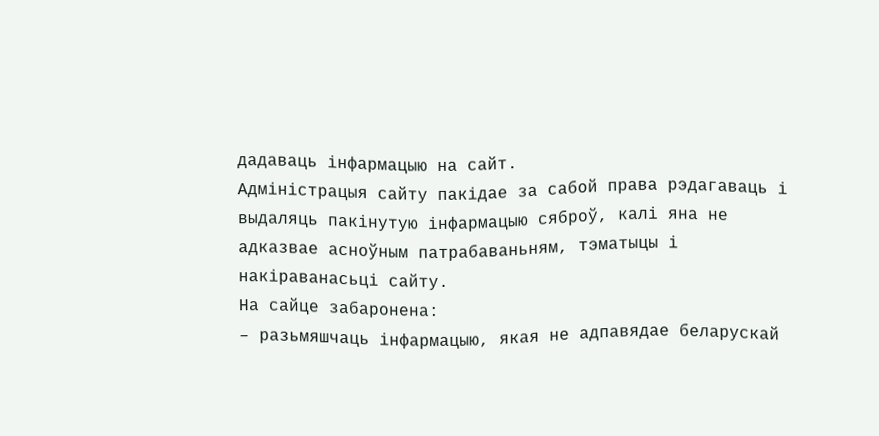дадаваць інфармацыю на сайт.
Адміністрацыя сайту пакідае за сабой права рэдагаваць і выдаляць пакінутую інфармацыю сяброў, калі яна не адказвае асноўным патрабаваньням, тэматыцы і накіраванасьці сайту.
На сайце забаронена:
– разьмяшчаць інфармацыю, якая не адпавядае беларускай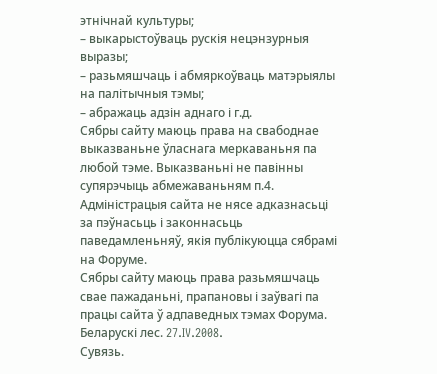этнічнай культуры;
– выкарыстоўваць рускія нецэнзурныя выразы;
– разьмяшчаць і абмяркоўваць матэрыялы на палітычныя тэмы;
– абражаць адзін аднаго і г.д.
Сябры сайту маюць права на свабоднае выказваньне ўласнага меркаваньня па любой тэме. Выказваньні не павінны супярэчыць абмежаваньням п.4. Адміністрацыя сайта не нясе адказнасьці за пэўнасьць і законнасьць паведамленьняў, якія публікуюцца сябрамі на Форуме.
Сябры сайту маюць права разьмяшчаць свае пажаданьні, прапановы і заўвагі па працы сайта ў адпаведных тэмах Форума.
Беларускі лес. 27.IV.2008.
Сувязь.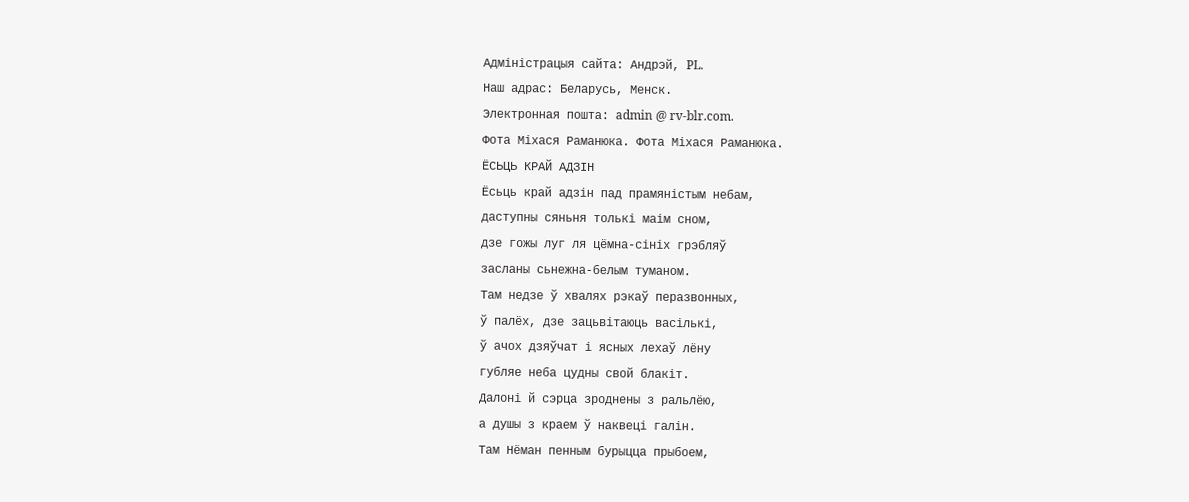Адміністрацыя сайта: Андрэй, PL.
Наш адрас: Беларусь, Менск.
Электронная пошта: admin @ rv-blr.com.
Фота Міхася Раманюка. Фота Міхася Раманюка.
ЁСЬЦЬ КРАЙ АДЗІН
Ёсьць край адзін пад прамяністым небам,
даступны сяньня толькі маім сном,
дзе гожы луг ля цёмна-сініх грэбляў
засланы сьнежна-белым туманом.
Там недзе ў хвалях рэкаў перазвонных,
ў палёх, дзе зацьвітаюць васількі,
ў ачох дзяўчат і ясных лехаў лёну
губляе неба цудны свой блакіт.
Далоні й сэрца зроднены з ральлёю,
а душы з краем ў наквеці галін.
Там Нёман пенным бурыцца прыбоем,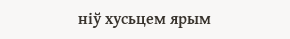ніў хусьцем ярым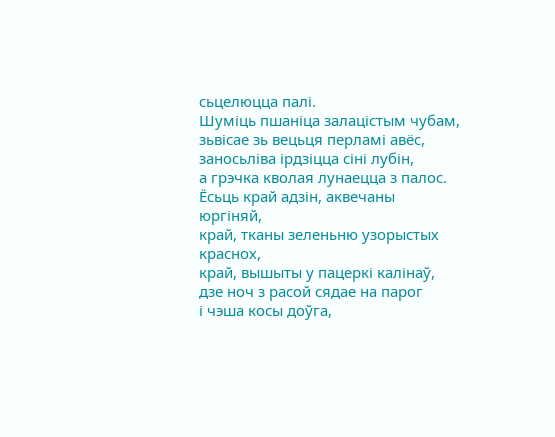сьцелюцца палі.
Шуміць пшаніца залацістым чубам,
зьвісае зь вецьця перламі авёс,
заносьліва ірдзіцца сіні лубін,
а грэчка кволая лунаецца з палос.
Ёсьць край адзін, аквечаны юргіняй,
край, тканы зеленьню узорыстых краснох,
край, вышыты у пацеркі калінаў,
дзе ноч з расой сядае на парог
і чэша косы доўга,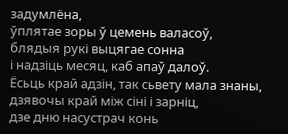задумлёна,
ўплятае зоры ў цемень валасоў,
блядыя рукі выцягае сонна
і надзіць месяц, каб апаў далоў.
Ёсьць край адзін, так сьвету мала знаны,
дзявочы край між сіні і зарніц,
дзе дню насустрач конь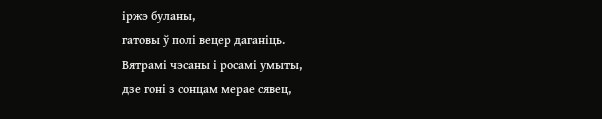іржэ буланы,
гатовы ў полі вецер даганіць.
Вятрамі чэсаны і росамі умыты,
дзе гоні з сонцам мерае сявец,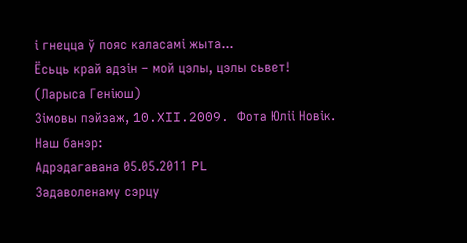і гнецца ў пояс каласамі жыта...
Ёсьць край адзін – мой цэлы, цэлы сьвет!
(Ларыса Геніюш)
Зімовы пэйзаж, 10.XII.2009. Фота Юліі Новік.
Наш банэр:
Адрэдагавана 05.05.2011 PL
Задаволенаму сэрцу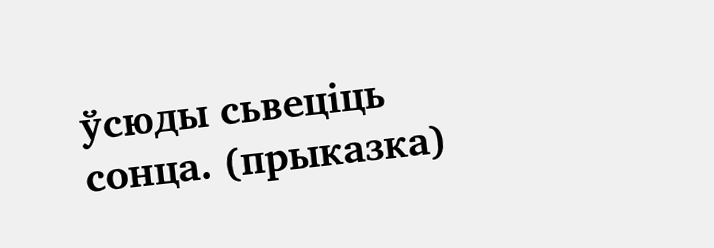ўсюды сьвеціць сонца. (прыказка)